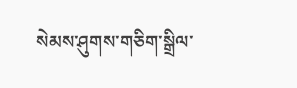སེམས་ཤུགས་གཅིག་སྒྲིལ་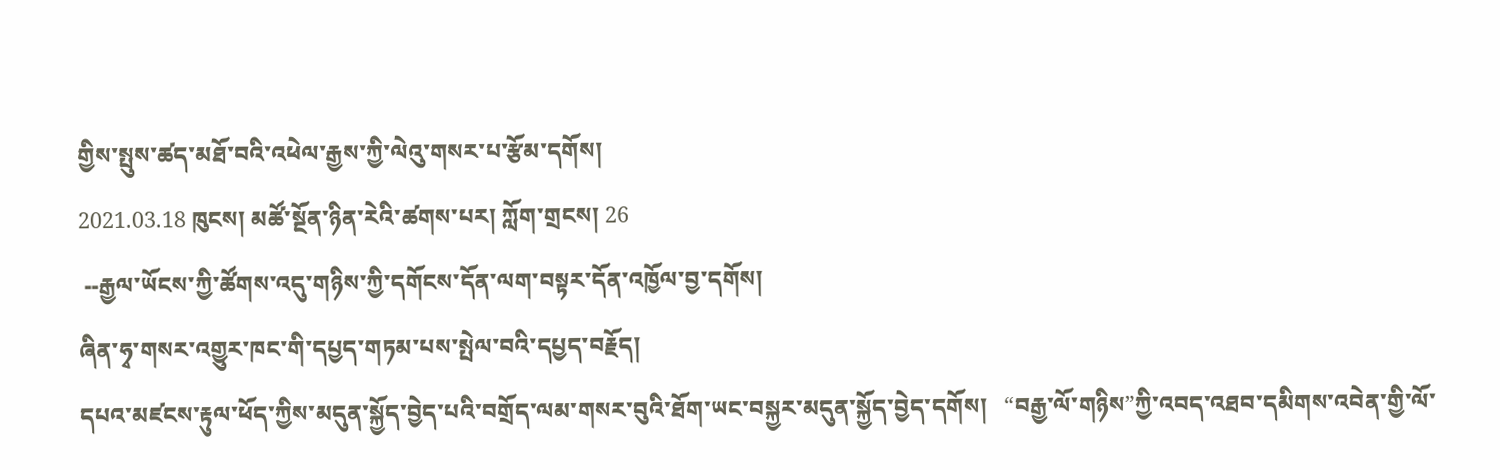གྱིས་སྤུས་ཚད་མཐོ་བའི་འཕེལ་རྒྱས་ཀྱི་ལེའུ་གསར་པ་རྩོམ་དགོས།
2021.03.18 ཁུངས། མཚོ་སྔོན་ཉིན་རེའི་ཚགས་པར། ཀློག་གྲངས། 26
 --རྒྱལ་ཡོངས་ཀྱི་ཚོགས་འདུ་གཉིས་ཀྱི་དགོངས་དོན་ལག་བསྟར་དོན་འཁྱོལ་བྱ་དགོས།
ཞིན་ཧྭ་གསར་འགྱུར་ཁང་གི་དཔྱད་གཏམ་པས་སྤེལ་བའི་དཔྱད་བརྗོད།
དཔའ་མཛངས་རྟུལ་ཕོད་ཀྱིས་མདུན་སྐྱོད་བྱེད་པའི་བགྲོད་ལམ་གསར་བུའི་ཐོག་ཡང་བསྐྱར་མདུན་སྐྱོད་བྱེད་དགོས།   “བརྒྱ་ལོ་གཉིས”ཀྱི་འབད་འཐབ་དམིགས་འབེན་གྱི་ལོ་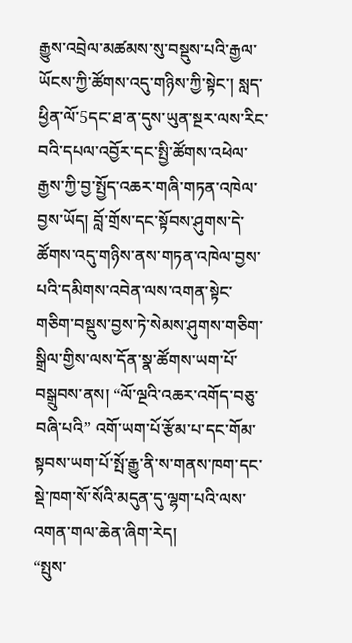རྒྱུས་འབྲེལ་མཚམས་སུ་བསྡུས་པའི་རྒྱལ་ཡོངས་ཀྱི་ཚོགས་འདུ་གཉིས་ཀྱི་སྟེང་། སླད་ཕྱིན་ལོ་5དང་ཐ་ན་དུས་ཡུན་སྔར་ལས་རིང་བའི་དཔལ་འབྱོར་དང་སྤྱི་ཚོགས་འཕེལ་རྒྱས་ཀྱི་བྱ་སྤྱོད་འཆར་གཞི་གཏན་འཁེལ་བྱས་ཡོད། བློ་གྲོས་དང་སྟོབས་ཤུགས་དེ་ཚོགས་འདུ་གཉིས་ནས་གཏན་འཁེལ་བྱས་པའི་དམིགས་འབེན་ལས་འགན་སྟེང་གཅིག་བསྡུས་བྱས་ཏེ་སེམས་ཤུགས་གཅིག་སྒྲིལ་གྱིས་ལས་དོན་སྣ་ཚོགས་ཡག་པོ་བསྒྲུབས་ནས། “ལོ་ལྔའི་འཆར་འགོད་བཅུ་བཞི་པའི” འགོ་ཡག་པོ་རྩོམ་པ་དང་གོམ་སྟབས་ཡག་པོ་སྤོ་རྒྱུ་ནི་ས་གནས་ཁག་དང་སྡེ་ཁག་སོ་སོའི་མདུན་དུ་ལྷག་པའི་ལས་འགན་གལ་ཆེན་ཞིག་རེད།
“སྤུས་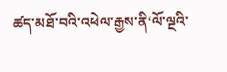ཚད་མཐོ་བའི་འཕེལ་རྒྱས་ནི‘ལོ་ལྔའི་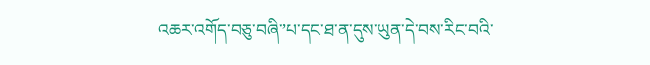འཆར་འགོད་བཅུ་བཞི་’པ་དང་ཐ་ན་དུས་ཡུན་དེ་བས་རིང་བའི་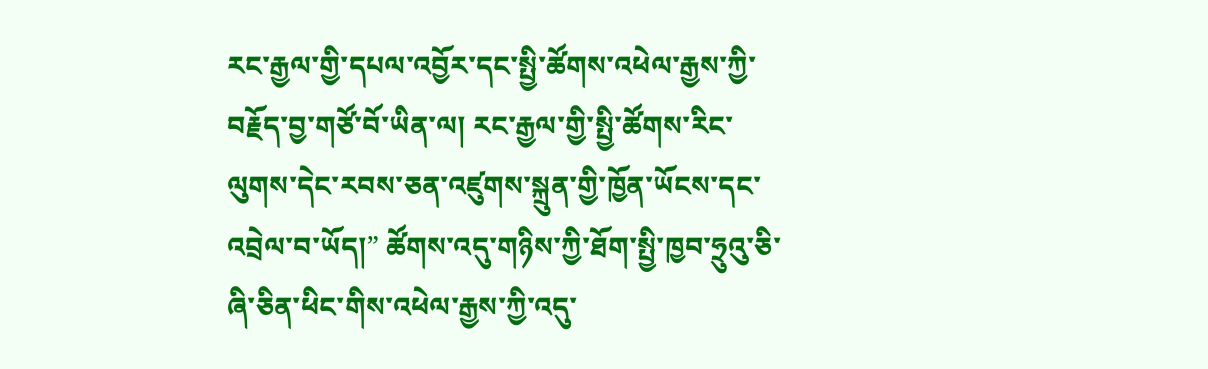རང་རྒྱལ་གྱི་དཔལ་འབྱོར་དང་སྤྱི་ཚོགས་འཕེལ་རྒྱས་ཀྱི་བརྗོད་བྱ་གཙོ་བོ་ཡིན་ལ། རང་རྒྱལ་གྱི་སྤྱི་ཚོགས་རིང་ལུགས་དེང་རབས་ཅན་འཛུགས་སྐྲུན་གྱི་ཁྱོན་ཡོངས་དང་འབྲེལ་བ་ཡོད།” ཚོགས་འདུ་གཉིས་ཀྱི་ཐོག་སྤྱི་ཁྱབ་ཧྲུའུ་ཅི་ཞི་ཅིན་ཕིང་གིས་འཕེལ་རྒྱས་ཀྱི་འདུ་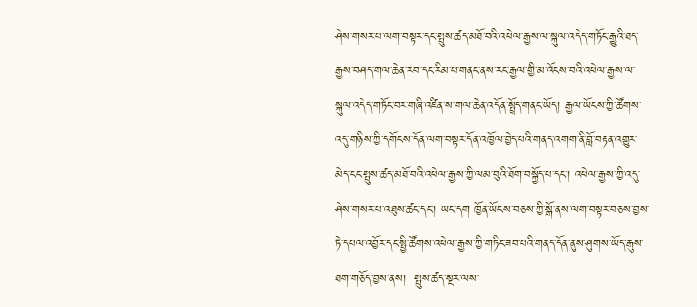ཤེས་གསར་པ་ལག་བསྟར་དང་སྤུས་ཚད་མཐོ་བའི་འཕེལ་རྒྱས་ལ་སྐུལ་འདེད་གཏོང་རྒྱུའི་ཐད་རྒྱས་བཤད་གལ་ཆེན་རབ་དང་རིམ་པ་གནང་ནས་རང་རྒྱལ་གྱི་མ་འོངས་བའི་འཕེལ་རྒྱས་ལ་སྐུལ་འདེད་གཏོང་བར་གཞི་འཛིན་ས་གལ་ཆེན་འདོན་སྤྲོད་གནང་ཡོད། རྒྱལ་ཡོངས་ཀྱི་ཚོགས་འདུ་གཉིས་ཀྱི་དགོངས་དོན་ལག་བསྟར་དོན་འཁྱོལ་བྱེད་པའི་གནད་འགག་ནི་བློ་བརྟན་འགྱུར་མེད་ངང་སྤུས་ཚད་མཐོ་བའི་འཕེལ་རྒྱས་ཀྱི་ལམ་བུའི་ཐོག་བསྐྱོད་པ་དང་། འཕེལ་རྒྱས་ཀྱི་འདུ་ཤེས་གསར་པ་འཐུས་ཚང་དང་། ཡང་དག ཁྱོན་ཡོངས་བཅས་ཀྱི་སྒོ་ནས་ལག་བསྟར་བཅས་བྱས་ཏེ་དཔལ་འབྱོར་དང་སྤྱི་ཚོགས་འཕེལ་རྒྱས་ཀྱི་གཏིང་ཟབ་པའི་གནད་དོན་ནུས་ཤུགས་ཡོད་རྒུས་ཐག་གཅོད་བྱས་ནས།  སྤུས་ཚད་སྔར་ལས་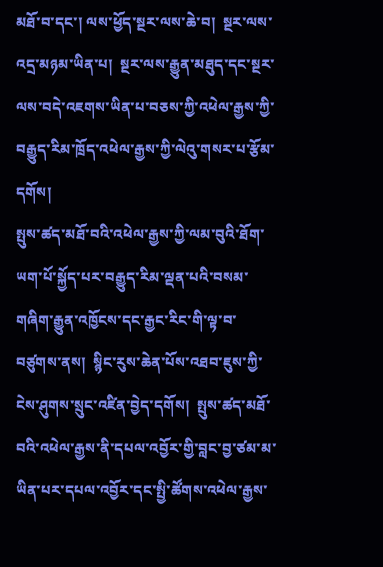མཐོ་བ་དང་། ལས་ཕྱོད་སྔར་ལས་ཆེ་བ།  སྔར་ལས་འདྲ་མཉམ་ཡིན་པ།  སྔར་ལས་རྒྱུན་མཐུད་དང་སྔར་ལས་བདེ་འཇགས་ཡིན་པ་བཅས་ཀྱི་འཕེལ་རྒྱས་ཀྱི་བརྒྱུད་རིམ་ཁྲོད་འཕེལ་རྒྱས་ཀྱི་ལེའུ་གསར་པ་རྩོམ་དགོས།
སྤུས་ཚད་མཐོ་བའི་འཕེལ་རྒྱས་ཀྱི་ལམ་བུའི་ཐོག་ཡག་པོ་སྐྱོད་པར་བརྒྱུད་རིམ་ལྡན་པའི་བསམ་གཞིག་རྒྱུན་འཁྱོངས་དང་རྒྱང་རིང་གི་ལྟ་བ་བཙུགས་ནས།  སྙིང་རུས་ཆེན་པོས་འཐབ་ཇུས་ཀྱི་ངེས་ཤུགས་སྲུང་འཛིན་བྱེད་དགོས།  སྤུས་ཚད་མཐོ་བའི་འཕེལ་རྒྱས་ནི་དཔལ་འབྱོར་གྱི་བླང་བྱ་ཙམ་མ་ཡིན་པར་དཔལ་འབྱོར་དང་སྤྱི་ཚོགས་འཕེལ་རྒྱས་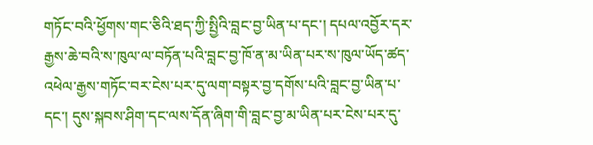གཏོང་བའི་ཕྱོགས་གང་ཅིའི་ཐད་ཀྱི་སྤྱིའི་བླང་བྱ་ཡིན་པ་དང་། དཔལ་འབྱོར་དར་རྒྱས་ཆེ་བའི་ས་ཁུལ་ལ་བཏོན་པའི་བླང་བྱ་ཁོ་ན་མ་ཡིན་པར་ས་ཁུལ་ཡོད་ཚད་འཕེལ་རྒྱས་གཏོང་བར་ངེས་པར་དུ་ལག་བསྟར་བྱ་དགོས་པའི་བླང་བྱ་ཡིན་པ་དང་། དུས་སྐབས་ཤིག་དང་ལས་དོན་ཞིག་གི་བླང་བྱ་མ་ཡིན་པར་ངེས་པར་དུ་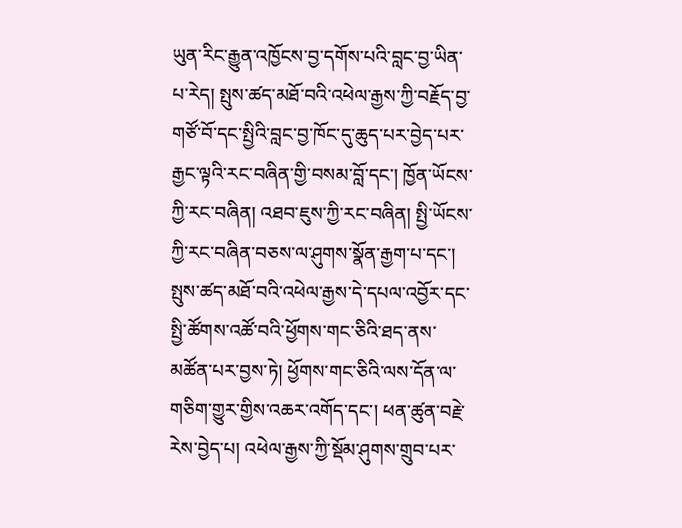ཡུན་རིང་རྒྱུན་འཁྱོངས་བྱ་དགོས་པའི་བླང་བྱ་ཡིན་པ་རེད། སྤུས་ཚད་མཐོ་བའི་འཕེལ་རྒྱས་ཀྱི་བརྗོད་བྱ་གཙོ་བོ་དང་སྤྱིའི་བླང་བྱ་ཁོང་དུ་ཆུད་པར་བྱེད་པར་རྒྱང་ལྟའི་རང་བཞིན་གྱི་བསམ་བློ་དང་། ཁྱོན་ཡོངས་ཀྱི་རང་བཞིན། འཐབ་ཇུས་ཀྱི་རང་བཞིན། སྤྱི་ཡོངས་ཀྱི་རང་བཞིན་བཅས་ལ་ཤུགས་སྣོན་རྒྱག་པ་དང་། སྤུས་ཚད་མཐོ་བའི་འཕེལ་རྒྱས་དེ་དཔལ་འབྱོར་དང་སྤྱི་ཚོགས་འཚོ་བའི་ཕྱོགས་གང་ཅིའི་ཐད་ནས་མཚོན་པར་བྱས་ཏེ། ཕྱོགས་གང་ཅིའི་ལས་དོན་ལ་གཅིག་གྱུར་གྱིས་འཆར་འགོད་དང་། ཕན་ཚུན་བརྗེ་རེས་བྱེད་པ། འཕེལ་རྒྱས་ཀྱི་སྡོམ་ཤུགས་གྲུབ་པར་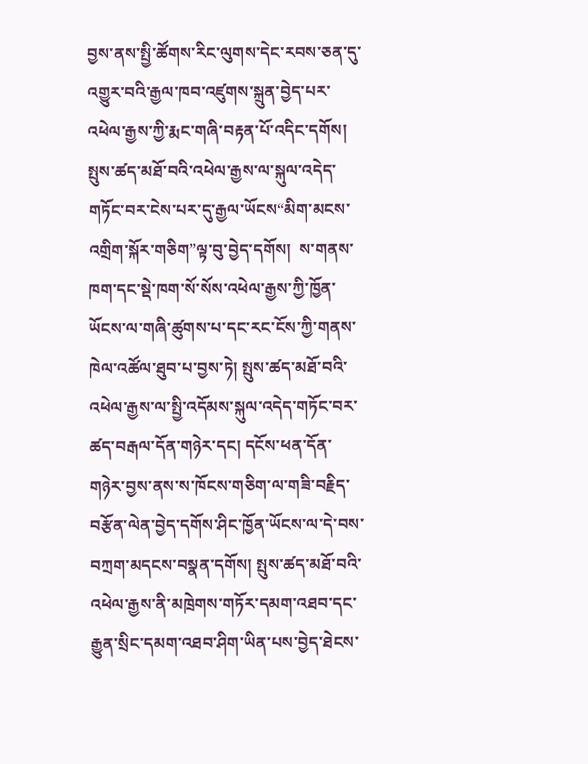བྱས་ནས་སྤྱི་ཚོགས་རིང་ལུགས་དེང་རབས་ཅན་དུ་འགྱུར་བའི་རྒྱལ་ཁབ་འཛུགས་སྐྲུན་བྱེད་པར་འཕེལ་རྒྱས་ཀྱི་རྨང་གཞི་བརྟན་པོ་འདིང་དགོས།
སྤུས་ཚད་མཐོ་བའི་འཕེལ་རྒྱས་ལ་སྐུལ་འདེད་གཏོང་བར་ངེས་པར་དུ་རྒྱལ་ཡོངས“མིག་མངས་འགྲིག་སྐོར་གཅིག”ལྟ་བུ་བྱེད་དགོས།  ས་གནས་ཁག་དང་སྡེ་ཁག་སོ་སོས་འཕེལ་རྒྱས་ཀྱི་ཁྱོན་ཡོངས་ལ་གཞི་ཚུགས་པ་དང་རང་ངོས་ཀྱི་གནས་ཁེལ་འཚོལ་ཐུབ་པ་བྱས་ཏེ། སྤུས་ཚད་མཐོ་བའི་འཕེལ་རྒྱས་ལ་སྤྱི་འདོམས་སྐུལ་འདེད་གཏོང་བར་ཚད་བརྒལ་དོན་གཉེར་དང། དངོས་ཕན་དོན་གཉེར་བྱས་ནས་ས་ཁོངས་གཅིག་ལ་གཟི་བརྗིད་བརྩོན་ལེན་བྱེད་དགོས་ཤིང་ཁྱོན་ཡོངས་ལ་དེ་བས་བཀྲག་མདངས་བསྣན་དགོས། སྤུས་ཚད་མཐོ་བའི་འཕེལ་རྒྱས་ནི་མཁྲེགས་གཏོར་དམག་འཐབ་དང་རྒྱུན་སྲིང་དམག་འཐབ་ཤིག་ཡིན་པས་བྱེད་ཐེངས་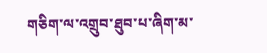གཅིག་ལ་འགྲུབ་ཐུབ་པ་ཞིག་མ་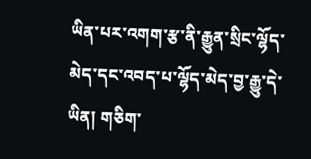ཡིན་པར་འགག་རྩ་ནི་རྒྱུན་སྲིང་ལྷོད་མེད་དང་འབད་པ་ལྷོད་མེད་བྱ་རྒྱུ་དེ་ཡིན། གཅིག་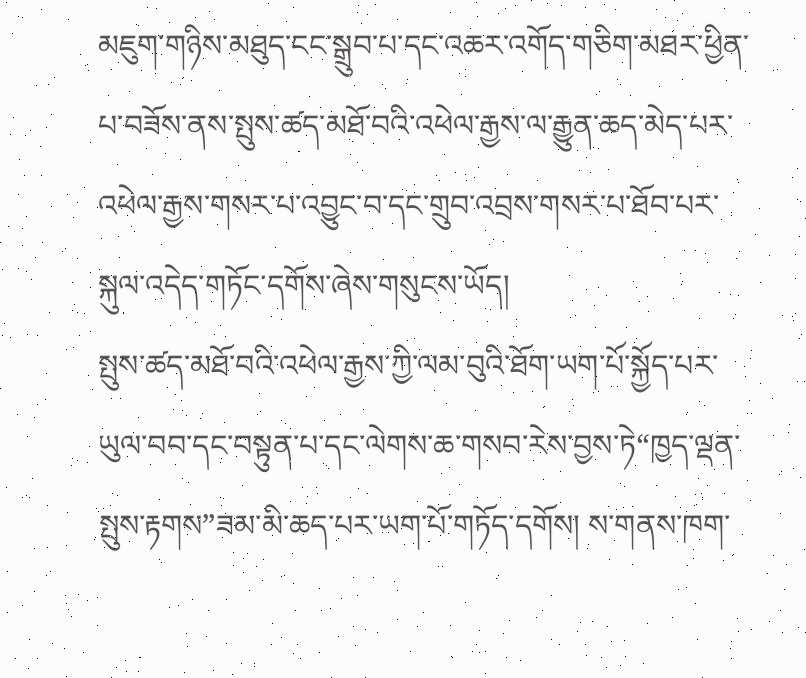མཇུག་གཉིས་མཐུད་ངང་སྒྲུབ་པ་དང་འཆར་འགོད་གཅིག་མཐར་ཕྱིན་པ་བཟོས་ནས་སྤུས་ཚད་མཐོ་བའི་འཕེལ་རྒྱས་ལ་རྒྱུན་ཆད་མེད་པར་འཕེལ་རྒྱས་གསར་པ་འབྱུང་བ་དང་གྲུབ་འབྲས་གསར་པ་ཐོབ་པར་སྐུལ་འདེད་གཏོང་དགོས་ཞེས་གསུངས་ཡོད།
སྤུས་ཚད་མཐོ་བའི་འཕེལ་རྒྱས་ཀྱི་ལམ་བུའི་ཐོག་ཡག་པོ་སྐྱོད་པར་ཡུལ་བབ་དང་བསྟུན་པ་དང་ལེགས་ཆ་གསབ་རེས་བྱས་ཏེ“ཁྱད་ལྡན་སྤུས་རྟགས”ཟམ་མི་ཆད་པར་ཡག་པོ་གཏོད་དགོས། ས་གནས་ཁག་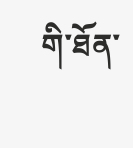གི་ཐོན་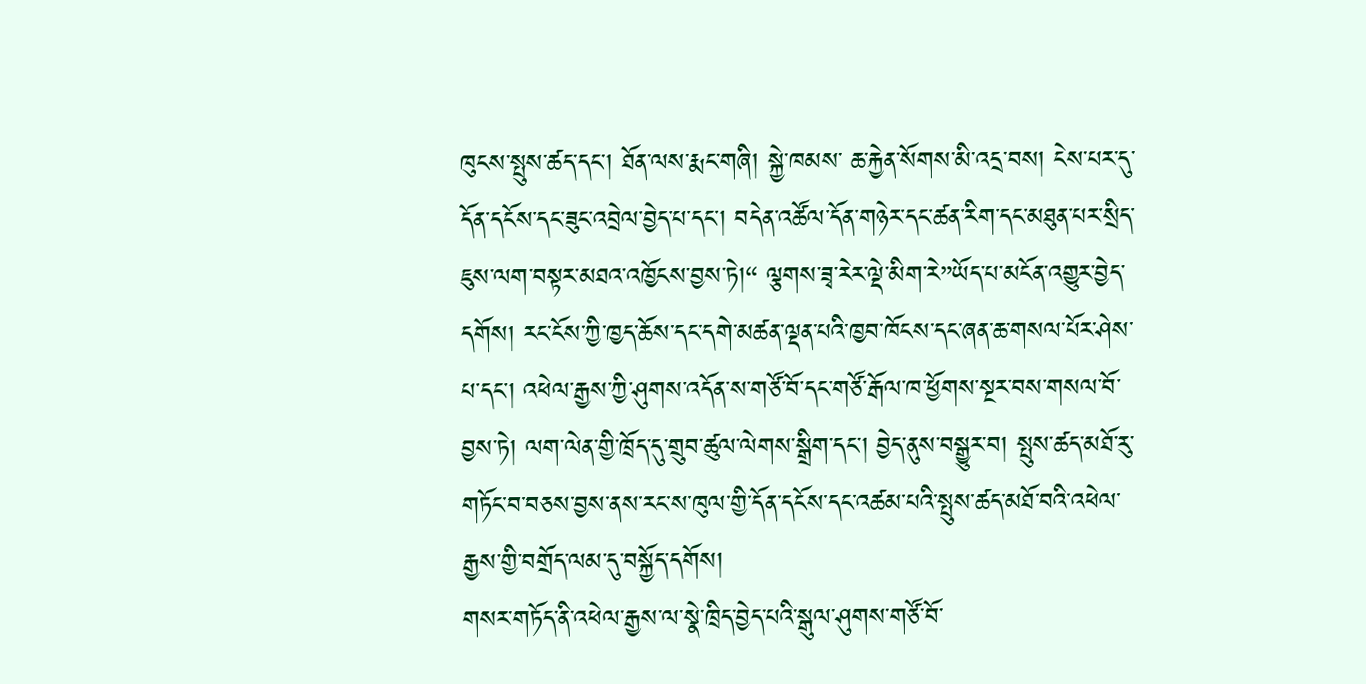ཁུངས་སྤུས་ཚད་དང་། ཐོན་ལས་རྨང་གཞི། སྐྱེ་ཁམས་ ཆ་རྐྱེན་སོགས་མི་འདྲ་བས། ངེས་པར་དུ་དོན་དངོས་དང་ཟུང་འབྲེལ་བྱེད་པ་དང་། བདེན་འཚོལ་དོན་གཉེར་དང་ཚན་རིག་དང་མཐུན་པར་སྲིད་ཇུས་ལག་བསྟར་མཐའ་འཁྱོངས་བྱས་ཏེ།“ ལྕགས་ཟྭ་རེར་ལྡེ་མིག་རེ”ཡོད་པ་མངོན་འགྱུར་བྱེད་དགོས། རང་ངོས་ཀྱི་ཁྱད་ཆོས་དང་དགེ་མཚན་ལྡན་པའི་ཁྱབ་ཁོངས་དང་ཞན་ཆ་གསལ་པོར་ཤེས་པ་དང་། འཕེལ་རྒྱས་ཀྱི་ཤུགས་འདོན་ས་གཙོ་བོ་དང་གཙོ་རྒོལ་ཁ་ཕྱོགས་སྔར་བས་གསལ་བོ་བྱས་ཏེ། ལག་ལེན་གྱི་ཁྲོད་དུ་གྲུབ་ཚུལ་ལེགས་སྒྲིག་དང་། བྱེད་ནུས་བསྒྱུར་བ། སྤུས་ཚད་མཐོ་རུ་གཏོང་བ་བཅས་བྱས་ནས་རང་ས་ཁུལ་གྱི་དོན་དངོས་དང་འཚམ་པའི་སྤུས་ཚད་མཐོ་བའི་འཕེལ་རྒྱས་གྱི་བགྲོད་ལམ་དུ་བསྐྱོད་དགོས།
གསར་གཏོད་ནི་འཕེལ་རྒྱས་ལ་སྣེ་ཁྲིད་བྱེད་པའི་སྒུལ་ཤུགས་གཙོ་བོ་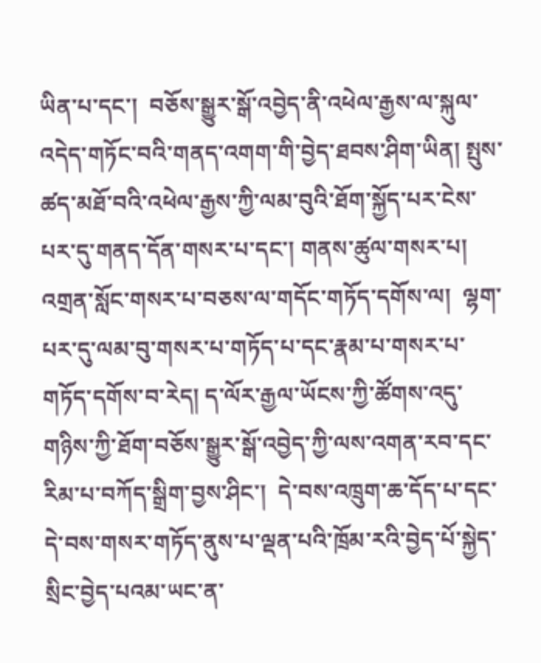ཡིན་པ་དང་།  བཅོས་སྒྱུར་སྒོ་འབྱེད་ནི་འཕེལ་རྒྱས་ལ་སྐུལ་འདེད་གཏོང་བའི་གནད་འགག་གི་བྱེད་ཐབས་ཤིག་ཡིན། སྤུས་ཚད་མཐོ་བའི་འཕེལ་རྒྱས་ཀྱི་ལམ་བུའི་ཐོག་སྐྱོད་པར་ངེས་པར་དུ་གནད་དོན་གསར་པ་དང་། གནས་ཚུལ་གསར་པ། འགྲན་སློང་གསར་པ་བཅས་ལ་གདོང་གཏོད་དགོས་ལ།  ལྷག་པར་དུ་ལམ་བུ་གསར་པ་གཏོད་པ་དང་རྣམ་པ་གསར་པ་གཏོད་དགོས་བ་རེད། ད་ལོར་རྒྱལ་ཡོངས་ཀྱི་ཚོགས་འདུ་གཉིས་ཀྱི་ཐོག་བཅོས་སྒྱུར་སྒོ་འབྱེད་ཀྱི་ལས་འགན་རབ་དང་རིམ་པ་བཀོད་སྒྲིག་བྱས་ཤིང་།  དེ་བས་འཁྲུག་ཆ་དོད་པ་དང་དེ་བས་གསར་གཏོད་ནུས་པ་ལྡན་པའི་ཁྲོམ་རའི་བྱེད་པོ་སྐྱེད་སྲིང་བྱེད་པའམ་ཡང་ན་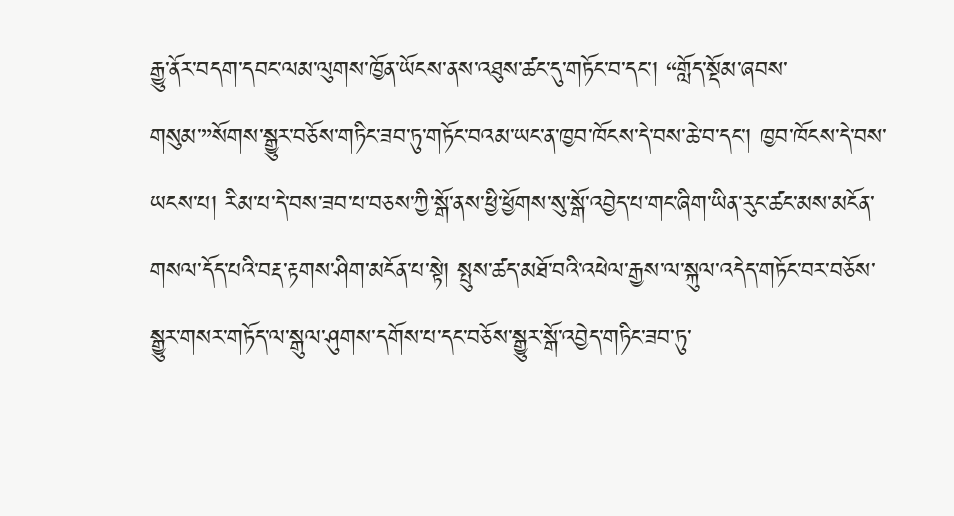རྒྱུ་ནོར་བདག་དབང་ལམ་ལུགས་ཁྱོན་ཡོངས་ནས་འཐུས་ཚང་དུ་གཏོང་བ་དང་། “གློད་སྡོམ་ཞབས་གསུམ་”སོགས་སྒྱུར་བཅོས་གཏིང་ཟབ་ཏུ་གཏོང་བའམ་ཡང་ན་ཁྱབ་ཁོངས་དེ་བས་ཆེ་བ་དང་། ཁྱབ་ཁོངས་དེ་བས་ཡངས་པ། རིམ་པ་དེ་བས་ཟབ་པ་བཅས་ཀྱི་སྒོ་ནས་ཕྱི་ཕྱོགས་སུ་སྒོ་འབྱེད་པ་གང་ཞིག་ཡིན་རུང་ཚང་མས་མངོན་གསལ་དོད་པའི་བརྡ་རྟགས་ཤིག་མངོན་པ་སྟེ། སྤུས་ཚད་མཐོ་བའི་འཕེལ་རྒྱས་ལ་སྐུལ་འདེད་གཏོང་བར་བཅོས་སྒྱུར་གསར་གཏོད་ལ་སྒུལ་ཤུགས་དགོས་པ་དང་བཅོས་སྒྱུར་སྒོ་འབྱེད་གཏིང་ཟབ་ཏུ་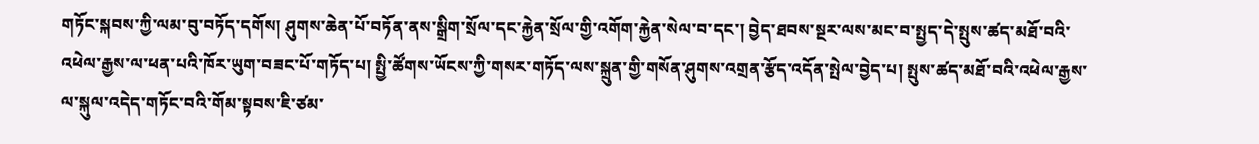གཏོང་སྐབས་ཀྱི་ལམ་བུ་བཏོད་དགོས། ཤུགས་ཆེན་པོ་བཏོན་ནས་སྒྲིག་སྲོལ་དང་རྐྱེན་སྲོལ་གྱི་འགོག་རྐྱེན་སེལ་བ་དང་། བྱེད་ཐབས་སྔར་ལས་མང་བ་སྤྱད་དེ་སྤུས་ཚད་མཐོ་བའི་འཕེལ་རྒྱས་ལ་ཕན་པའི་ཁོར་ཡུག་བཟང་པོ་གཏོད་པ། སྤྱི་ཚོགས་ཡོངས་ཀྱི་གསར་གཏོད་ལས་སྐྲུན་གྱི་གསོན་ཤུགས་འགྲན་རྩོད་འདོན་སྤེལ་བྱེད་པ། སྤུས་ཚད་མཐོ་བའི་འཕེལ་རྒྱས་ལ་སྐུལ་འདེད་གཏོང་བའི་གོམ་སྟབས་ཇི་ཙམ་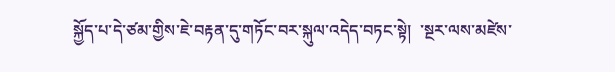སྐྱོད་པ་དེ་ཙམ་གྱིས་ཇེ་བརྟན་དུ་གཏོང་བར་སྐུལ་འདེད་བཏང་སྟེ།  ་སྔར་ལས་མཛེས་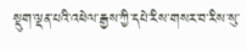སྡུག་ལྡན་པའི་འཕེལ་རྒྱས་ཀྱི་དཔེ་རིས་གསར་བ་རིས་སུ་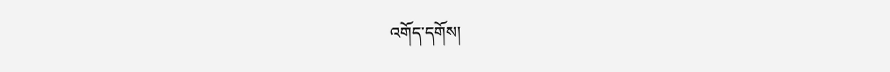འགོད་དགོས།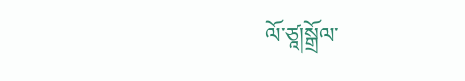ལོ་ཙཱ།སྒྲོལ་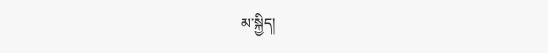མ་སྐྱིད།